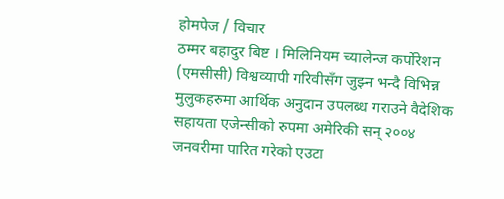होमपेज / विचार
ठम्मर बहादुर बिष्ट । मिलिनियम च्यालेन्ज कर्पोरेशन (एमसीसी) विश्वव्यापी गरिवीसँग जुझ्न भन्दै विभिन्न मुलुकहरुमा आर्थिक अनुदान उपलब्ध गराउने वैदेशिक सहायता एजेन्सीको रुपमा अमेरिकी सन् २००४ जनवरीमा पारित गरेको एउटा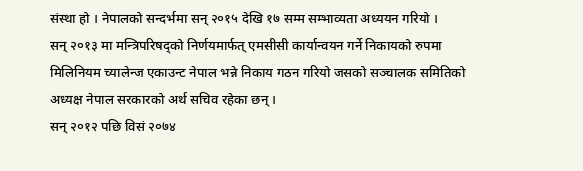संस्था हो । नेपालको सन्दर्भमा सन् २०१५ देखि १७ सम्म सम्भाव्यता अध्ययन गरियो ।
सन् २०१३ मा मन्त्रिपरिषद्को निर्णयमार्फत् एमसीसी कार्यान्वयन गर्ने निकायको रुपमा मिलिनियम च्यालेन्ज एकाउन्ट नेपाल भन्ने निकाय गठन गरियो जसको सञ्चालक समितिको अध्यक्ष नेपाल सरकारको अर्थ सचिव रहेका छन् ।
सन् २०१२ पछि विसं २०७४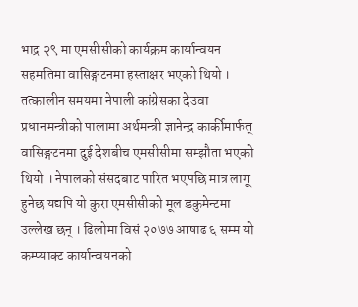भाद्र २९ मा एमसीसीको कार्यक्रम कार्यान्वयन सहमतिमा वासिङ्गटनमा हस्ताक्षर भएको थियो । तत्कालीन समयमा नेपाली कांग्रेसका देउवा प्रधानमन्त्रीको पालामा अर्थमन्त्री ज्ञानेन्द्र कार्कीमार्फत् वासिङ्गटनमा दुई देशबीच एमसीसीमा सम्झौता भएको थियो । नेपालको संसदबाट पारित भएपछि मात्र लागू हुनेछ यद्यपि यो कुरा एमसीसीको मूल डकुमेन्टमा उल्लेख छन् । ढिलोमा विसं २०७७ आषाढ ६ सम्म यो कम्प्याक्ट कार्यान्वयनको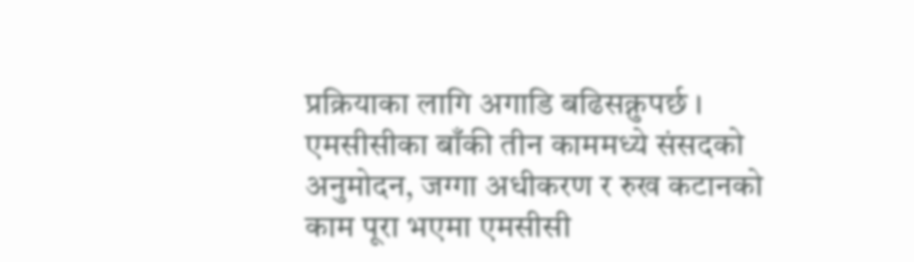प्रक्रियाका लागि अगाडि बढिसक्नुपर्छ । एमसीसीका बाँकी तीन काममध्ये संसदको अनुमोदन, जग्गा अधीकरण र रुख कटानको काम पूरा भएमा एमसीसी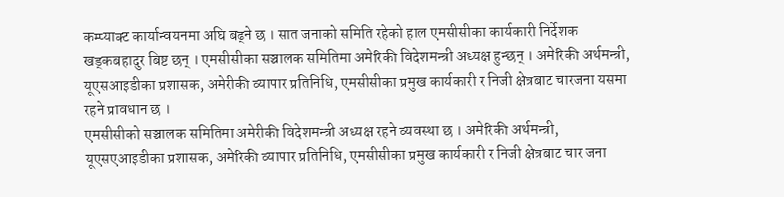कम्प्याक्ट कार्यान्वयनमा अघि बढ्ने छ । सात जनाको समिति रहेको हाल एमसीसीका कार्यकारी निर्देशक खड्कबहादुर बिष्ट छन् । एमसीसीका सञ्चालक समितिमा अमेरिकी विदेशमन्त्री अध्यक्ष हुन्छन् । अमेरिकी अर्थमन्त्री, यूएसआइडीका प्रशासक, अमेरीकी व्यापार प्रतिनिधि, एमसीसीका प्रमुख कार्यकारी र निजी क्षेत्रबाट चारजना यसमा रहने प्रावधान छ ।
एमसीसीको सञ्चालक समितिमा अमेरीकी विदेशमन्त्री अध्यक्ष रहने व्यवस्था छ । अमेरिकी अर्थमन्त्री, यूएसएआइडीका प्रशासक, अमेरिकी व्यापार प्रतिनिधि, एमसीसीका प्रमुख कार्यकारी र निजी क्षेत्रबाट चार जना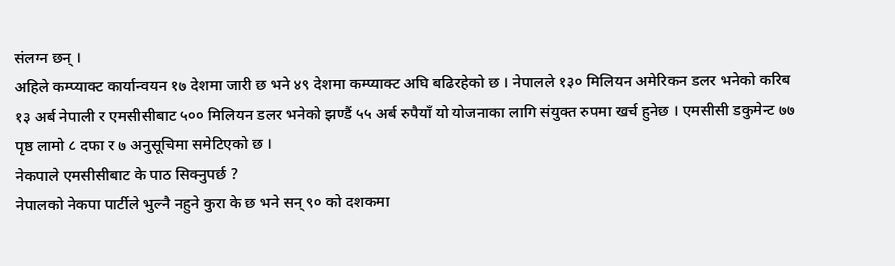संलग्न छन् ।
अहिले कम्प्याक्ट कार्यान्वयन १७ देशमा जारी छ भने ४९ देशमा कम्प्याक्ट अघि बढिरहेको छ । नेपालले १३० मिलियन अमेरिकन डलर भनेको करिब १३ अर्ब नेपाली र एमसीसीबाट ५०० मिलियन डलर भनेको झण्डैं ५५ अर्ब रुपैयाँ यो योजनाका लागि संयुक्त रुपमा खर्च हुनेछ । एमसीसी डकुमेन्ट ७७ पृष्ठ लामो ८ दफा र ७ अनुसूचिमा समेटिएको छ ।
नेकपाले एमसीसीबाट के पाठ सिक्नुपर्छ ?
नेपालको नेकपा पार्टीले भुल्नै नहुने कुरा के छ भने सन् ९० को दशकमा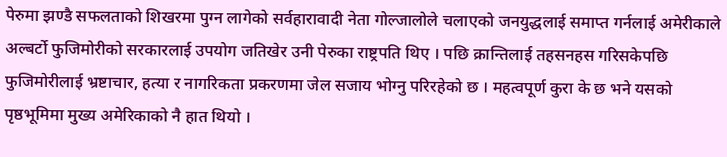पेरुमा झण्डै सफलताको शिखरमा पुग्न लागेको सर्वहारावादी नेता गोल्जालोले चलाएको जनयुद्धलाई समाप्त गर्नलाई अमेरीकाले अल्बर्टो फुजिमोरीको सरकारलाई उपयोग जतिखेर उनी पेरुका राष्ट्रपति थिए । पछि क्रान्तिलाई तहसनहस गरिसकेपछि फुजिमोरीलाई भ्रष्टाचार, हत्या र नागरिकता प्रकरणमा जेल सजाय भोग्नु परिरहेको छ । महत्वपूर्ण कुरा के छ भने यसको पृष्ठभूमिमा मुख्य अमेरिकाको नै हात थियो ।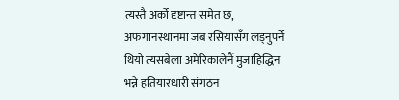त्यस्तै अर्को दृष्टान्त समेत छ, अफगानस्थानमा जब रसियासँग लड्नुपर्ने थियो त्यसबेला अमेरिकालेनैं मुजाहिद्धिन भन्ने हतियारधारी संगठन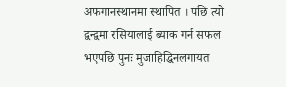अफगानस्थानमा स्थापित । पछि त्यो द्वन्द्वमा रसियालाई ब्याक गर्न सफल भएपछि पुनः मुजाहिद्धिनलगायत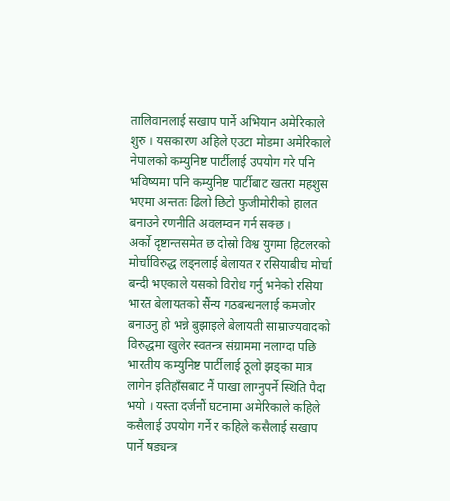तालिवानलाई सखाप पार्ने अभियान अमेरिकाले शुरु । यसकारण अहिले एउटा मोडमा अमेरिकाले नेपालको कम्युनिष्ट पार्टीलाई उपयोग गरे पनि भविष्यमा पनि कम्युनिष्ट पार्टीबाट खतरा महशुस भएमा अन्ततः ढिलो छिटो फुजीमोरीको हालत बनाउने रणनीति अवलम्वन गर्न सक्छ ।
अर्को दृष्टान्तसमेत छ दोस्रो विश्व युगमा हिटलरको मोर्चाविरुद्ध लड्नलाई बेलायत र रसियाबीच मोर्चा बन्दी भएकाले यसको विरोध गर्नु भनेको रसिया भारत बेलायतको सैंन्य गठबन्धनलाई कमजोर बनाउनु हो भन्ने बुझाइले बेलायती साम्राज्यवादको विरुद्धमा खुलेर स्वतन्त्र संग्राममा नलाग्दा पछि भारतीय कम्युनिष्ट पार्टीलाई ठूलो झड्का मात्र लागेन इतिहाँसबाट नैं पाखा लाग्नुपर्ने स्थिति पैदा भयो । यस्ता दर्जनौं घटनामा अमेरिकाले कहिले कसैलाई उपयोग गर्ने र कहिले कसैलाई सखाप पार्ने षड्यन्त्र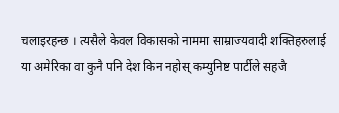चलाइरहन्छ । त्यसैले केवल विकासको नाममा साम्राज्यवादी शक्तिहरुलाई या अमेरिका वा कुनै पनि देश किन नहोस् कम्युनिष्ट पार्टीले सहजै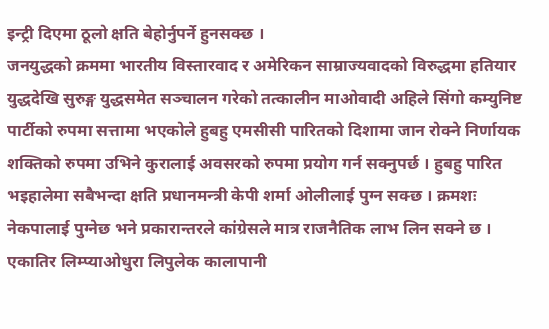इन्ट्री दिएमा ठूलो क्षति बेहोर्नुपर्ने हुनसक्छ ।
जनयुद्धको क्रममा भारतीय विस्तारवाद र अमेरिकन साम्राज्यवादको विरुद्धमा हतियार युद्धदेखि सुरुङ्ग युद्धसमेत सञ्चालन गरेको तत्कालीन माओवादी अहिले सिंगो कम्युनिष्ट पार्टीको रुपमा सत्तामा भएकोले हुबहु एमसीसी पारितको दिशामा जान रोक्ने निर्णायक शक्तिको रुपमा उभिने कुरालाई अवसरको रुपमा प्रयोग गर्न सक्नुपर्छ । हुबहु पारित भइहालेमा सबैभन्दा क्षति प्रधानमन्त्री केपी शर्मा ओलीलाई पुग्न सक्छ । क्रमशः नेकपालाई पुग्नेछ भने प्रकारान्तरले कांग्रेसले मात्र राजनैतिक लाभ लिन सक्ने छ । एकातिर लिम्प्याओधुरा लिपुलेक कालापानी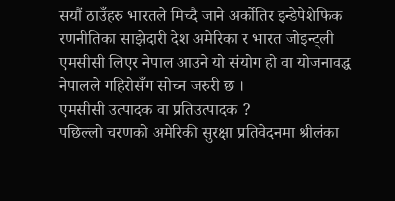सयौं ठाउँहरु भारतले मिच्दै जाने अर्कोतिर इन्डेपेशेफिक रणनीतिका साझेदारी देश अमेरिका र भारत जोइन्ट्ली एमसीसी लिएर नेपाल आउने यो संयोग हो वा योजनावद्ध नेपालले गहिरोसँग सोच्न जरुरी छ ।
एमसीसी उत्पादक वा प्रतिउत्पादक ?
पछिल्लो चरणको अमेरिकी सुरक्षा प्रतिवेदनमा श्रीलंका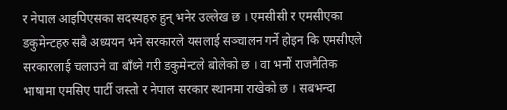र नेपाल आइपिएसका सदस्यहरु हुन् भनेर उल्लेख छ । एमसीसी र एमसीएका डकुमेन्टहरु सबै अध्ययन भने सरकारले यसलाई सञ्चालन गर्ने होइन कि एमसीएले सरकारलाई चलाउने वा बाँध्ने गरी डकुमेन्टले बोलेको छ । वा भनौं राजनैतिक भाषामा एमसिए पार्टी जस्तो र नेपाल सरकार स्थानमा राखेको छ । सबभन्दा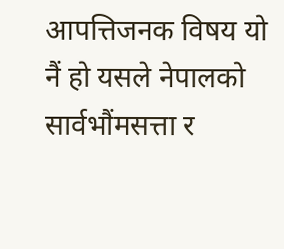आपत्तिजनक विषय यो नैं हो यसले नेपालको सार्वभौंमसत्ता र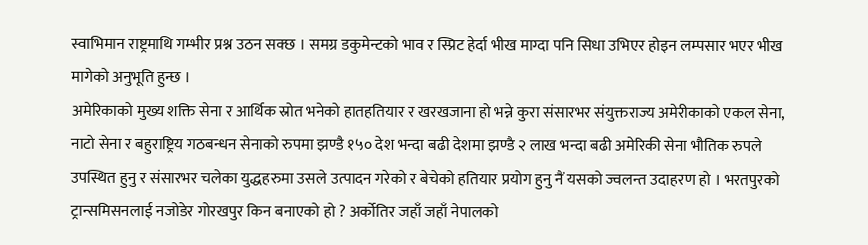स्वाभिमान राष्ट्रमाथि गम्भीर प्रश्न उठन सक्छ । समग्र डकुमेन्टको भाव र स्प्रिट हेर्दा भीख माग्दा पनि सिधा उभिएर होइन लम्पसार भएर भीख मागेको अनुभूति हुन्छ ।
अमेरिकाको मुख्य शक्ति सेना र आर्थिक स्रोत भनेको हातहतियार र खरखजाना हो भन्ने कुरा संसारभर संयुक्तराज्य अमेरीकाको एकल सेना, नाटो सेना र बहुराष्ट्रिय गठबन्धन सेनाको रुपमा झण्डै १५० देश भन्दा बढी देशमा झण्डै २ लाख भन्दा बढी अमेरिकी सेना भौतिक रुपले उपस्थित हुनु र संसारभर चलेका युद्धहरुमा उसले उत्पादन गरेको र बेचेको हतियार प्रयोग हुनु नैं यसको ज्वलन्त उदाहरण हो । भरतपुरको ट्रान्समिसनलाई नजोडेर गोरखपुर किन बनाएको हो ? अर्कोतिर जहाँ जहाँ नेपालको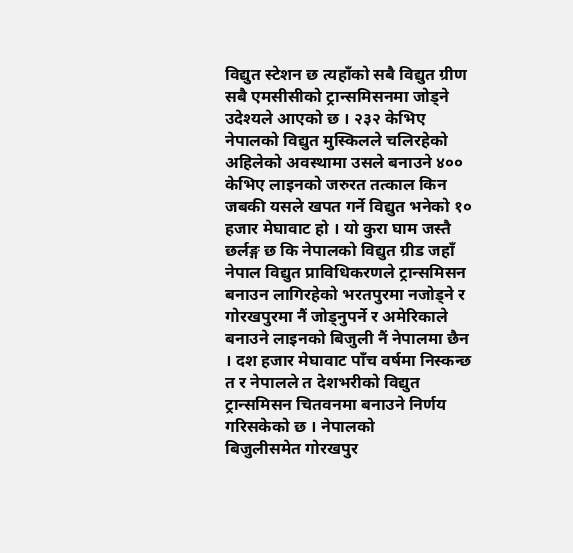विद्युत स्टेशन छ त्यहाँको सबै विद्युत ग्रीण सबै एमसीसीको ट्रान्समिसनमा जोड्ने उदेश्यले आएको छ । २३२ केभिए नेपालको विद्युत मुस्किलले चलिरहेको अहिलेको अवस्थामा उसले बनाउने ४०० केभिए लाइनको जरुरत तत्काल किन जबकी यसले खपत गर्ने विद्युत भनेको १० हजार मेघावाट हो । यो कुरा घाम जस्तै छर्लङ्ग छ कि नेपालको विद्युत ग्रीड जहाँ नेपाल विद्युत प्राविधिकरणले ट्रान्समिसन बनाउन लागिरहेको भरतपुरमा नजोड्ने र गोरखपुरमा नैं जोड्नुपर्ने र अमेरिकाले बनाउने लाइनको बिजुली नैं नेपालमा छैन । दश हजार मेघावाट पाँच वर्षमा निस्कन्छ त र नेपालले त देशभरीको विद्युत ट्रान्समिसन चितवनमा बनाउने निर्णय गरिसकेको छ । नेपालको
बिजुलीसमेत गोरखपुर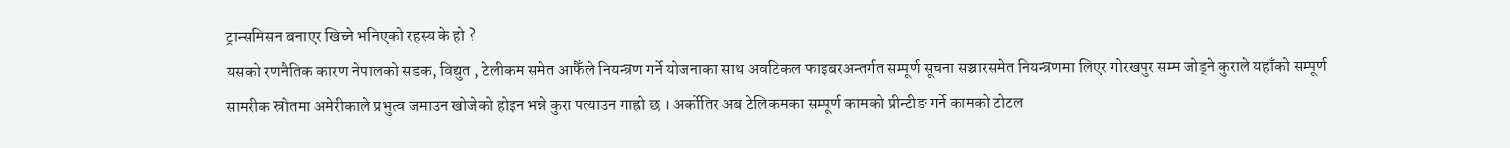ट्रान्समिसन बनाएर खिच्ने भनिएको रहस्य के हो ?
यसको रणनैतिक कारण नेपालको सडक, विद्युत , टेलीकम समेत आफैँले नियन्त्रण गर्ने योजनाका साथ अवटिकल फाइबरअन्तर्गत सम्पूर्ण सूचना सञ्चारसमेत नियन्त्रणमा लिएर गोरखपुर सम्म जोड्ने कुराले यहाँको सम्पूर्ण सामरीक स्रोतमा अमेरीकाले प्रभुत्व जमाउन खोजेको होइन भन्ने कुरा पत्याउन गाह्रो छ । अर्कोतिर अब टेलिकमका सम्पूर्ण कामको प्रीन्टीङ गर्ने कामको टोटल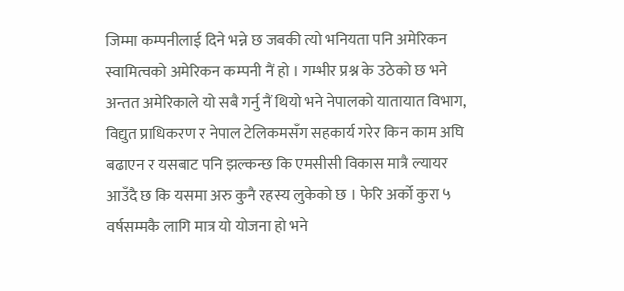जिम्मा कम्पनीलाई दिने भन्ने छ जबकी त्यो भनियता पनि अमेरिकन स्वामित्वको अमेरिकन कम्पनी नैं हो । गम्भीर प्रश्न के उठेको छ भने अन्तत अमेरिकाले यो सबै गर्नु नैं थियो भने नेपालको यातायात विभाग, विद्युत प्राधिकरण र नेपाल टेलिकमसँग सहकार्य गरेर किन काम अघि बढाएन र यसबाट पनि झल्कन्छ कि एमसीसी विकास मात्रै ल्यायर आउँदै छ कि यसमा अरु कुनै रहस्य लुकेको छ । फेरि अर्को कुरा ५ वर्षसम्मकै लागि मात्र यो योजना हो भने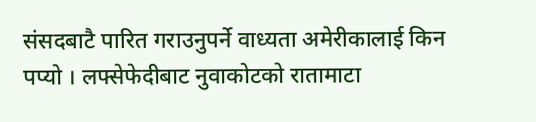संसदबाटै पारित गराउनुपर्ने वाध्यता अमेरीकालाई किन पप्यो । लफ्सेफेदीबाट नुवाकोटको रातामाटा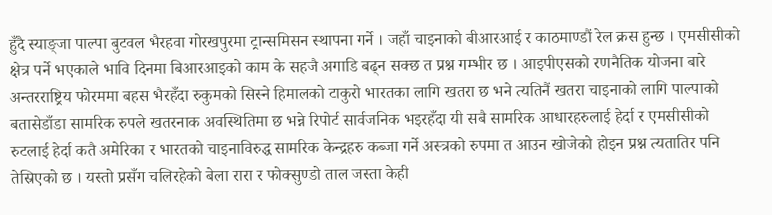हुँदै स्याङ्जा पाल्पा बुटवल भैरहवा गोरखपुरमा ट्रान्समिसन स्थापना गर्ने । जहाँ चाइनाको बीआरआई र काठमाण्डौं रेल क्रस हुन्छ । एमसीसीको क्षेत्र पर्ने भएकाले भावि दिनमा बिआरआइको काम के सहजै अगाडि बढ्न सक्छ त प्रश्न गम्भीर छ । आइपीएसको रणनैतिक योजना बारे अन्तरराष्ट्रिय फोरममा बहस भैरहँदा रुकुमको सिस्ने हिमालको टाकुरो भारतका लागि खतरा छ भने त्यतिनैं खतरा चाइनाको लागि पाल्पाको बतासेडाँडा सामरिक रुपले खतरनाक अवस्थितिमा छ भन्ने रिपोर्ट सार्वजनिक भइरहँदा यी सबै सामरिक आधारहरुलाई हेर्दा र एमसीसीको रुटलाई हेर्दा कतै अमेरिका र भारतको चाइनाविरुद्ध सामरिक केन्द्रहरु कब्जा गर्ने अस्त्रको रुपमा त आउन खोजेको होइन प्रश्न त्यतातिर पनि तेस्रिएको छ । यस्तो प्रसँग चलिरहेको बेला रारा र फोक्सुण्डो ताल जस्ता केही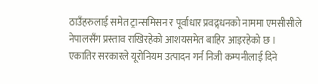ठाउँहरुलाई समेत ट्रान्समिसन र पूर्वाधार प्रवद्र्धनको नाममा एमसीसीले नेपालसँग प्रस्ताव राखिरहेको आशयसमेत बाहिर आइरहेको छ ।
एकातिर सरकारले यूरोनियम उत्पादन गर्न निजी कम्पनीलाई दिने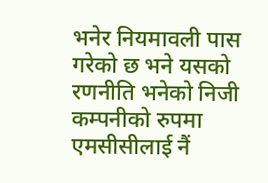भनेर नियमावली पास गरेको छ भने यसको रणनीति भनेको निजी कम्पनीको रुपमा एमसीसीलाई नैं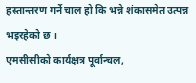हस्तान्तरण गर्ने चाल हो कि भन्ने शंकासमेत उत्पन्न भइरहेको छ ।
एमसीसीको कार्यक्षत्र पूर्वान्चल,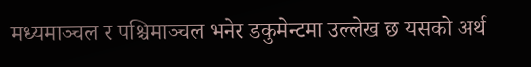मध्यमाञ्चल र पश्चिमाञ्चल भनेर डकुमेन्टमा उल्लेख छ यसको अर्थ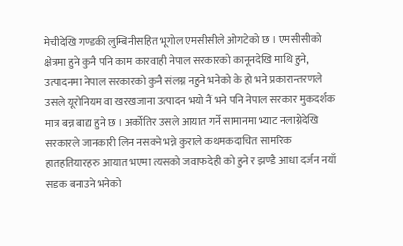मेचीदेखि गण्डकी लुम्बिनीसहित भूगोल एमसीसीले ओगटेको छ । एमसीसीको क्षेत्रमा हुने कुनै पनि काम कारवाही नेपाल सरकारको कानूनदेखि माथि हुने, उत्पादनमा नेपाल सरकारको कुनै संलग्न नहुने भनेको के हो भने प्रकारान्तरणले उसले यूरोनियम वा खरखजाना उत्पादन भयो नैं भने पनि नेपाल सरकार मुकदर्शक मात्र बन्न बाद्य हुने छ । अर्कोतिर उसले आयात गर्ने सामानमा भ्याट नलाग्नेदेखि सरकारले जानकारी लिन नसक्ने भन्ने कुराले कथमकदाचित सामरिक हातहतियारहरु आयात भएमा त्यसको जवाफदेही को हुने र झण्डै आधा दर्जन नयाँ सडक बनाउने भनेको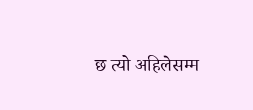छ त्यो अहिलेसम्म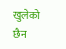खुलेको छैन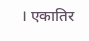। एकातिर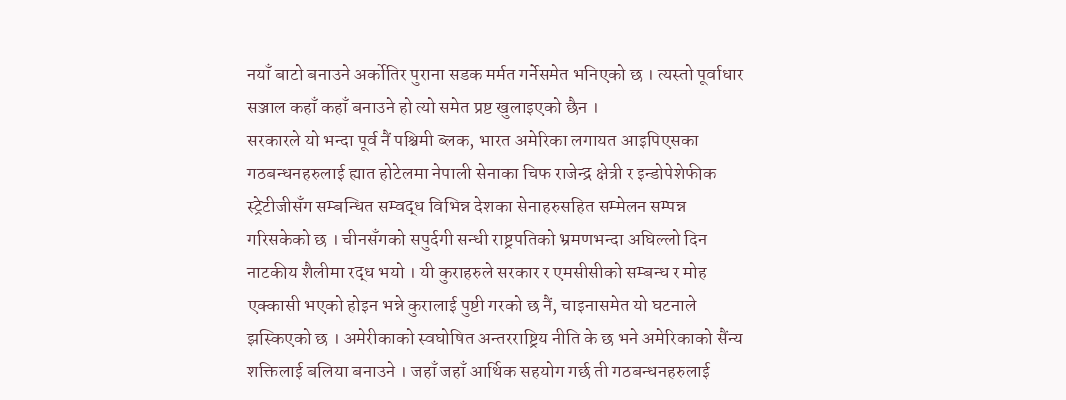नयाँ बाटो बनाउने अर्कोतिर पुराना सडक मर्मत गर्नेसमेत भनिएको छ । त्यस्तो पूर्वाधार सञ्जाल कहाँ कहाँ बनाउने हो त्यो समेत प्रष्ट खुलाइएको छैन ।
सरकारले यो भन्दा पूर्व नैं पश्चिमी ब्लक, भारत अमेरिका लगायत आइपिएसका गठबन्धनहरुलाई ह्यात होटेलमा नेपाली सेनाका चिफ राजेन्द्र क्षेत्री र इन्डोपेशेफीक स्ट्रेटीजीसँग सम्बन्धित सम्वद्ध विभिन्न देशका सेनाहरुसहित सम्मेलन सम्पन्न गरिसकेको छ । चीनसँगको सपुर्दगी सन्धी राष्ट्रपतिको भ्रमणभन्दा अघिल्लो दिन नाटकीय शैलीमा रद्ध भयो । यी कुराहरुले सरकार र एमसीसीको सम्बन्ध र मोह एक्कासी भएको होइन भन्ने कुरालाई पुष्टी गरको छ नैं, चाइनासमेत यो घटनाले झस्किएको छ । अमेरीकाको स्वघोषित अन्तरराष्ट्रिय नीति के छ भने अमेरिकाको सैंन्य शक्तिलाई बलिया बनाउने । जहाँ जहाँ आर्थिक सहयोग गर्छ ती गठबन्धनहरुलाई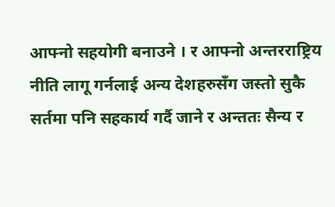आफ्नो सहयोगी बनाउने । र आफ्नो अन्तरराष्ट्रिय नीति लागू गर्नलाई अन्य देशहरुसँग जस्तो सुकै सर्तमा पनि सहकार्य गर्दै जाने र अन्ततः सैन्य र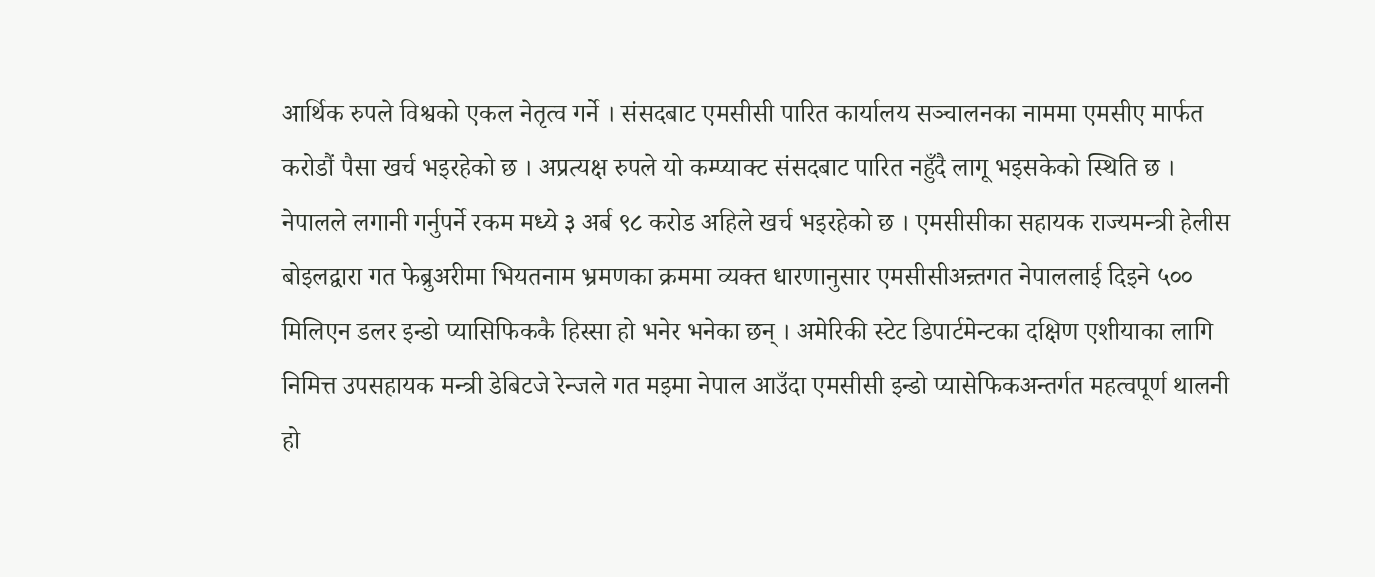आर्थिक रुपले विश्वको एकल नेतृत्व गर्ने । संसदबाट एमसीसी पारित कार्यालय सञ्चालनका नाममा एमसीए मार्फत करोडौं पैसा खर्च भइरहेको छ । अप्रत्यक्ष रुपले यो कम्प्याक्ट संसदबाट पारित नहुँदै लागू भइसकेको स्थिति छ । नेपालले लगानी गर्नुपर्ने रकम मध्ये ३ अर्ब ९८ करोड अहिले खर्च भइरहेको छ । एमसीसीका सहायक राज्यमन्त्री हेलीस बोइलद्वारा गत फेब्रुअरीमा भियतनाम भ्रमणका क्रममा व्यक्त धारणानुसार एमसीसीअन्र्तगत नेपाललाई दिइने ५०० मिलिएन डलर इन्डो प्यासिफिककै हिस्सा हो भनेर भनेका छन् । अमेरिकी स्टेट डिपार्टमेन्टका दक्षिण एशीयाका लागि निमित्त उपसहायक मन्त्री डेबिटजे रेन्जले गत मइमा नेपाल आउँदा एमसीसी इन्डो प्यासेफिकअन्तर्गत महत्वपूर्ण थालनी हो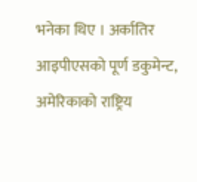भनेका थिए । अर्कातिर आइपीएसको पूर्ण डकुमेन्ट, अमेरिकाको राष्ट्रिय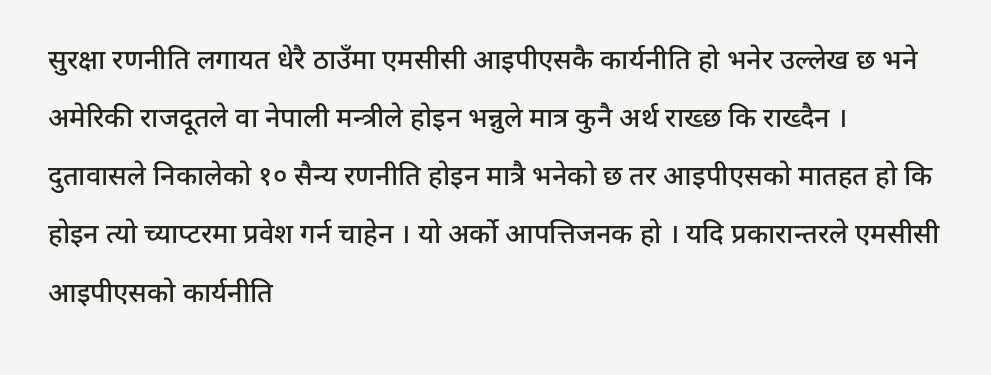सुरक्षा रणनीति लगायत धेरै ठाउँमा एमसीसी आइपीएसकै कार्यनीति हो भनेर उल्लेख छ भने अमेरिकी राजदूतले वा नेपाली मन्त्रीले होइन भन्नुले मात्र कुनै अर्थ राख्छ कि राख्दैन ।
दुतावासले निकालेको १० सैन्य रणनीति होइन मात्रै भनेको छ तर आइपीएसको मातहत हो कि होइन त्यो च्याप्टरमा प्रवेश गर्न चाहेन । यो अर्को आपत्तिजनक हो । यदि प्रकारान्तरले एमसीसी आइपीएसको कार्यनीति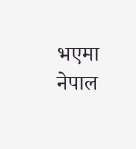भएमा नेपाल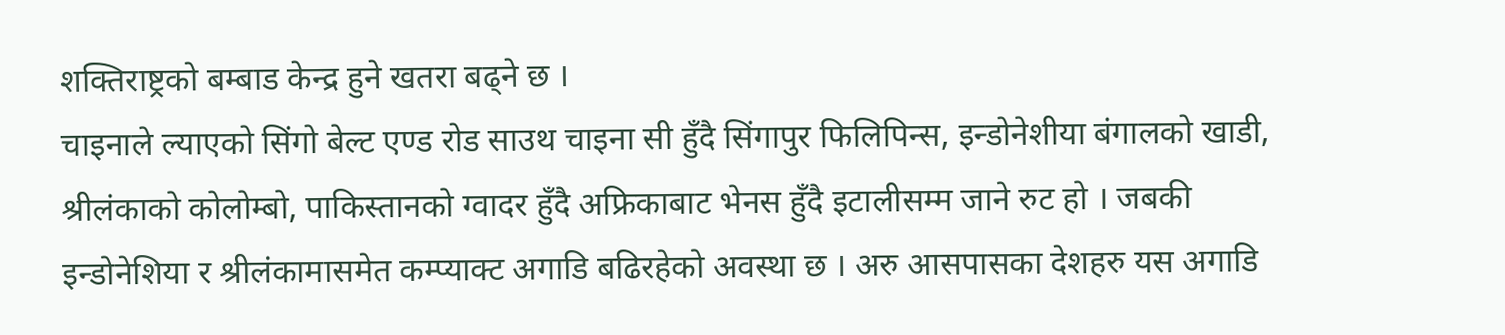शक्तिराष्ट्रको बम्बाड केन्द्र हुने खतरा बढ्ने छ ।
चाइनाले ल्याएको सिंगो बेल्ट एण्ड रोड साउथ चाइना सी हुँदै सिंगापुर फिलिपिन्स, इन्डोनेशीया बंगालको खाडी, श्रीलंकाको कोलोम्बो, पाकिस्तानको ग्वादर हुँदै अफ्रिकाबाट भेनस हुँदै इटालीसम्म जाने रुट हो । जबकी इन्डोनेशिया र श्रीलंकामासमेत कम्प्याक्ट अगाडि बढिरहेको अवस्था छ । अरु आसपासका देशहरु यस अगाडि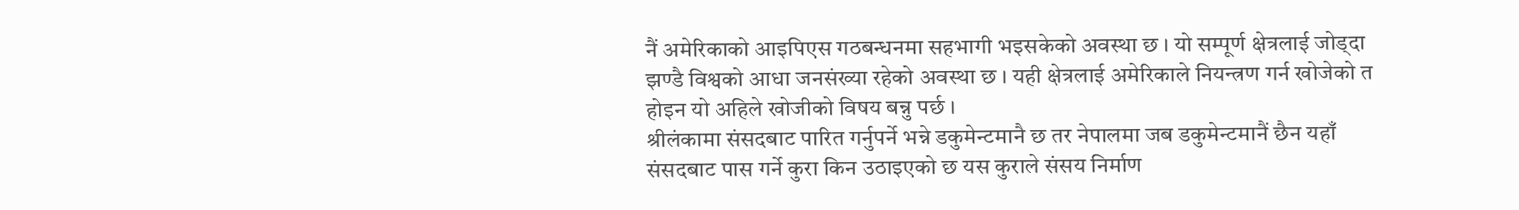नैं अमेरिकाको आइपिएस गठबन्धनमा सहभागी भइसकेको अवस्था छ । यो सम्पूर्ण क्षेत्रलाई जोड्दा झण्डै विश्वको आधा जनसंख्या रहेको अवस्था छ । यही क्षेत्रलाई अमेरिकाले नियन्त्रण गर्न खोजेको त होइन यो अहिले खोजीको विषय बन्नु पर्छ ।
श्रीलंकामा संसदबाट पारित गर्नुपर्ने भन्ने डकुमेन्टमानै छ तर नेपालमा जब डकुमेन्टमानैं छैन यहाँ संसदबाट पास गर्ने कुरा किन उठाइएको छ यस कुराले संसय निर्माण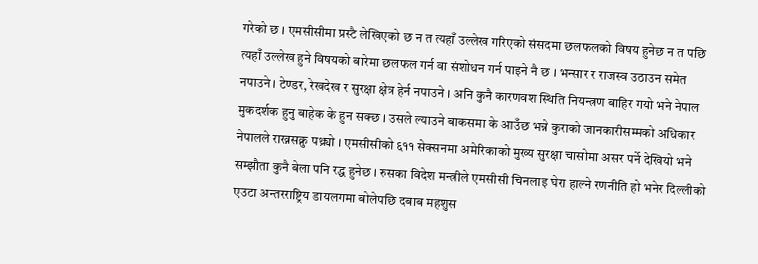गरेको छ । एमसीसीमा प्रस्टै लेखिएको छ न त त्यहाँ उल्लेख गरिएको संसदमा छलफलको विषय हुनेछ न त पछि त्यहाँ उल्लेख हुने विषयको बारेमा छलफल गर्न वा संशोधन गर्न पाइने नै छ । भन्सार र राजस्व उठाउन समेत नपाउने । टेण्डर, रेखदेख र सुरक्षा क्षेत्र हेर्न नपाउने । अनि कुनै कारणवश स्थिति नियन्त्रण बाहिर गयो भने नेपाल मुकदर्शक हुनु बाहेक के हुन सक्छ । उसले ल्याउने बाकसमा के आउँछ भन्ने कुराको जानकारीसम्मको अधिकार नेपालले राख्नसक्नु पथ्र्यो । एमसीसीको ६११ सेक्सनमा अमेरिकाको मुख्य सुरक्षा चासोमा असर पर्ने देखियो भने सम्झौता कुनै बेला पनि रद्ध हुनेछ । रुसका विदेश मन्त्रीले एमसीसी चिनलाइ घेरा हाल्ने रणनीति हो भनेर दिल्लीको एउटा अन्तरराष्ट्रिय डायलगमा बोलेपछि दबाब महशुस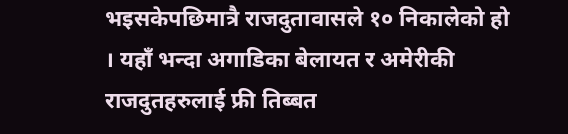भइसकेपछिमात्रै राजदुतावासले १० निकालेको हो । यहाँ भन्दा अगाडिका बेलायत र अमेरीकी राजदुतहरुलाई फ्री तिब्बत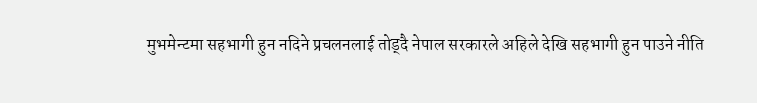मुभमेन्टमा सहभागी हुन नदिने प्रचलनलाई तोड्दै नेपाल सरकारले अहिले देखि सहभागी हुन पाउने नीति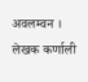अवलम्वन ।
लेखक कर्णाली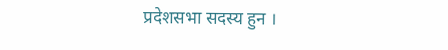प्रदेशसभा सदस्य हुन ।